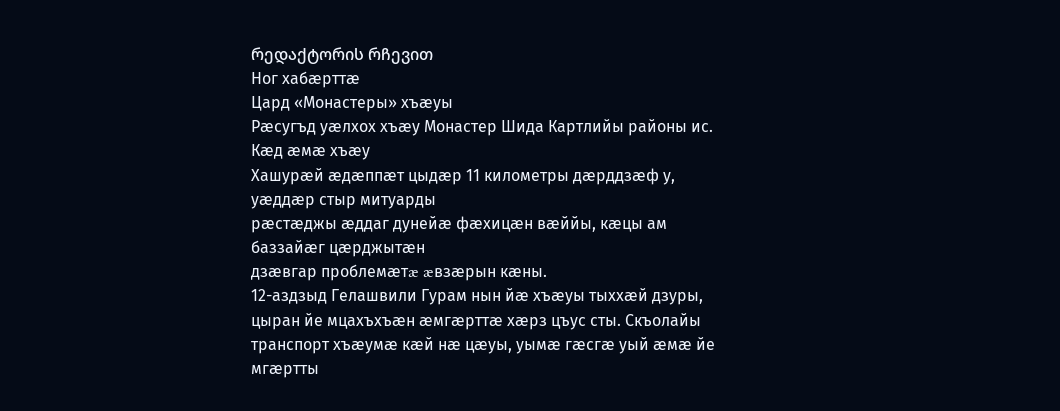რედაქტორის რჩევით
Ног хабæрттæ
Цард «Монастеры» хъæуы
Рæсугъд уæлхох хъæу Монастер Шида Картлийы районы ис. Кæд æмæ хъæу
Хашурæй æдæппæт цыдæр 11 километры дæрддзæф у, уæддæр стыр митуарды
рæстæджы æддаг дунейæ фæхицæн вæййы, кæцы ам баззайæг цæрджытæн
дзæвгар проблемæтæ æвзæрын кæны.
12-аздзыд Гелашвили Гурам нын йæ хъæуы тыххæй дзуры, цыран йе мцахъхъæн æмгæрттæ хæрз цъус сты. Скъолайы транспорт хъæумæ кæй нæ цæуы, уымæ гæсгæ уый æмæ йе мгæртты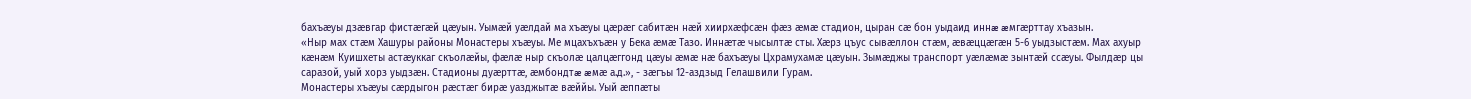бахъæуы дзæвгар фистæгæй цæуын. Уымæй уæлдай ма хъæуы цæрæг сабитæн нæй хиирхæфсæн фæз æмæ стадион, цыран сæ бон уыдаид иннæ æмгæрттау хъазын.
«Ныр мах стæм Хашуры районы Монастеры хъæуы. Ме мцахъхъæн у Бека æмæ Тазо. Иннæтæ чысылтæ сты. Хæрз цъус сывæллон стæм, æвæццæгæн 5-6 уыдзыстæм. Мах ахуыр кæнæм Куишхеты астæуккаг скъолæйы, фæлæ ныр скъолæ цалцæггонд цæуы æмæ нæ бахъæуы Цхрамухамæ цæуын. Зымæджы транспорт уæлæмæ зынтæй ссæуы. Фылдæр цы саразой, уый хорз уыдзæн. Стадионы дуæрттæ, æмбондтæ æмæ а.д.», - зæгъы 12-аздзыд Гелашвили Гурам.
Монастеры хъæуы сæрдыгон рæстæг бирæ уазджытæ вæййы. Уый æппæты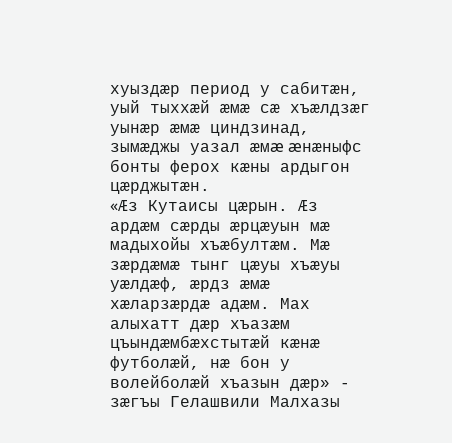хуыздæр период у сабитæн, уый тыххæй æмæ сæ хъæлдзæг уынæр æмæ циндзинад, зымæджы уазал æмæ æнæныфс бонты ферох кæны ардыгон цæрджытæн.
«Æз Кутаисы цæрын. Æз ардæм сæрды æрцæуын мæ мадыхойы хъæбултæм. Мæ зæрдæмæ тынг цæуы хъæуы уæлдæф, æрдз æмæ хæларзæрдæ адæм. Мах алыхатт дæр хъазæм цъындæмбæхстытæй кæнæ футболæй, нæ бон у волейболæй хъазын дæр» - зæгъы Гелашвили Малхазы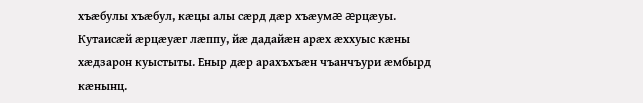хъæбулы хъæбул, кæцы алы сæрд дæр хъæумæ æрцæуы. Кутаисæй æрцæуæг лæппу, йæ дадайæн арæх æххуыс кæны хæдзарон куыстыты. Еныр дæр арахъхъæн чъанчъури æмбырд кæнынц.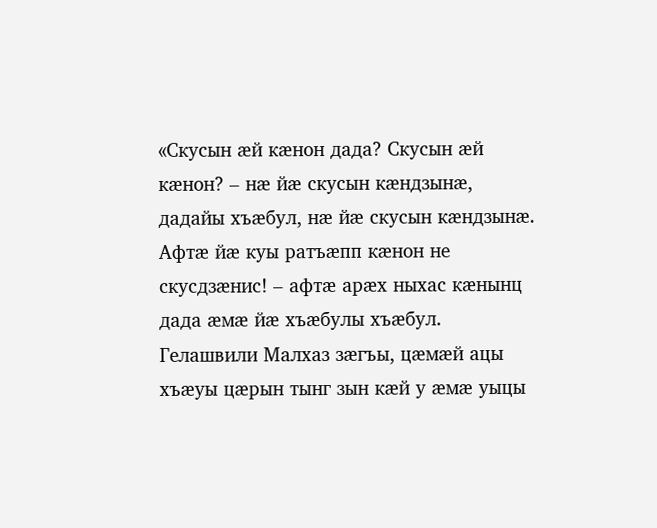«Скусын æй кæнон дада? Скусын æй кæнон? – нæ йæ скусын кæндзынæ, дадайы хъæбул, нæ йæ скусын кæндзынæ. Афтæ йæ куы ратъæпп кæнон не скусдзæнис! – афтæ арæх ныхас кæнынц дада æмæ йæ хъæбулы хъæбул.
Гелашвили Малхаз зæгъы, цæмæй ацы хъæуы цæрын тынг зын кæй у æмæ уыцы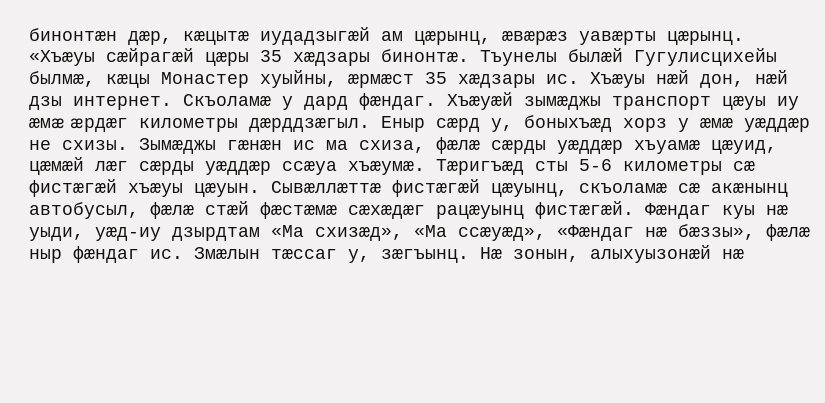бинонтæн дæр, кæцытæ иудадзыгæй ам цæрынц, æвæрæз уавæрты цæрынц.
«Хъæуы сæйрагæй цæры 35 хæдзары бинонтæ. Тъунелы былæй Гугулисцихейы былмæ, кæцы Монастер хуыйны, æрмæст 35 хæдзары ис. Хъæуы нæй дон, нæй дзы интернет. Скъоламæ у дард фæндаг. Хъæуæй зымæджы транспорт цæуы иу æмæ æрдæг километры дæрддзæгыл. Еныр сæрд у, боныхъæд хорз у æмæ уæддæр не схизы. Зымæджы гæнæн ис ма схиза, фæлæ сæрды уæддæр хъуамæ цæуид, цæмæй лæг сæрды уæддæр ссæуа хъæумæ. Тæригъæд сты 5-6 километры сæ фистæгæй хъæуы цæуын. Сывæллæттæ фистæгæй цæуынц, скъоламæ сæ акæнынц автобусыл, фæлæ стæй фæстæмæ сæхæдæг рацæуынц фистæгæй. Фæндаг куы нæ уыди, уæд-иу дзырдтам «Ма схизæд», «Ма ссæуæд», «Фæндаг нæ бæззы», фæлæ ныр фæндаг ис. Змæлын тæссаг у, зæгъынц. Нæ зонын, алыхуызонæй нæ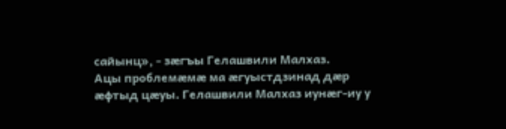сайынц», - зæгъы Гелашвили Малхаз.
Ацы проблемæмæ ма æгуыстдзинад дæр æфтыд цæуы. Гелашвили Малхаз иунæг-иу у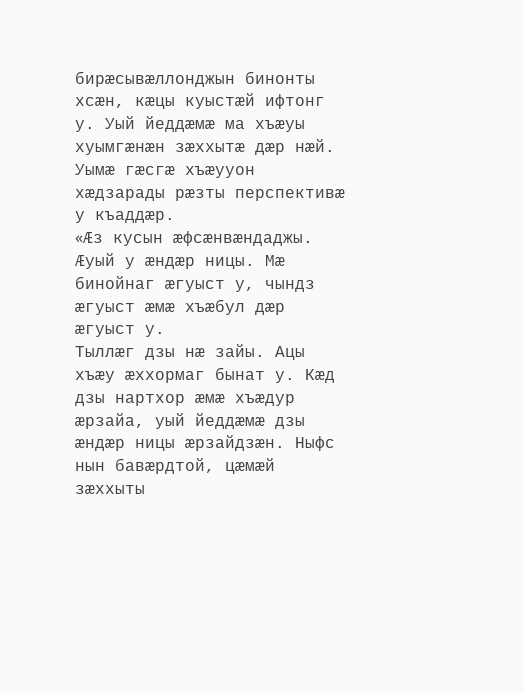бирæсывæллонджын бинонты хсæн, кæцы куыстæй ифтонг у. Уый йеддæмæ ма хъæуы хуымгæнæн зæххытæ дæр нæй. Уымæ гæсгæ хъæууон хæдзарады рæзты перспективæ у къаддæр.
«Æз кусын æфсæнвæндаджы. Æуый у æндæр ницы. Мæ бинойнаг æгуыст у, чындз æгуыст æмæ хъæбул дæр æгуыст у.
Тыллæг дзы нæ зайы. Ацы хъæу æххормаг бынат у. Кæд дзы нартхор æмæ хъæдур æрзайа, уый йеддæмæ дзы æндæр ницы æрзайдзæн. Ныфс нын бавæрдтой, цæмæй зæххыты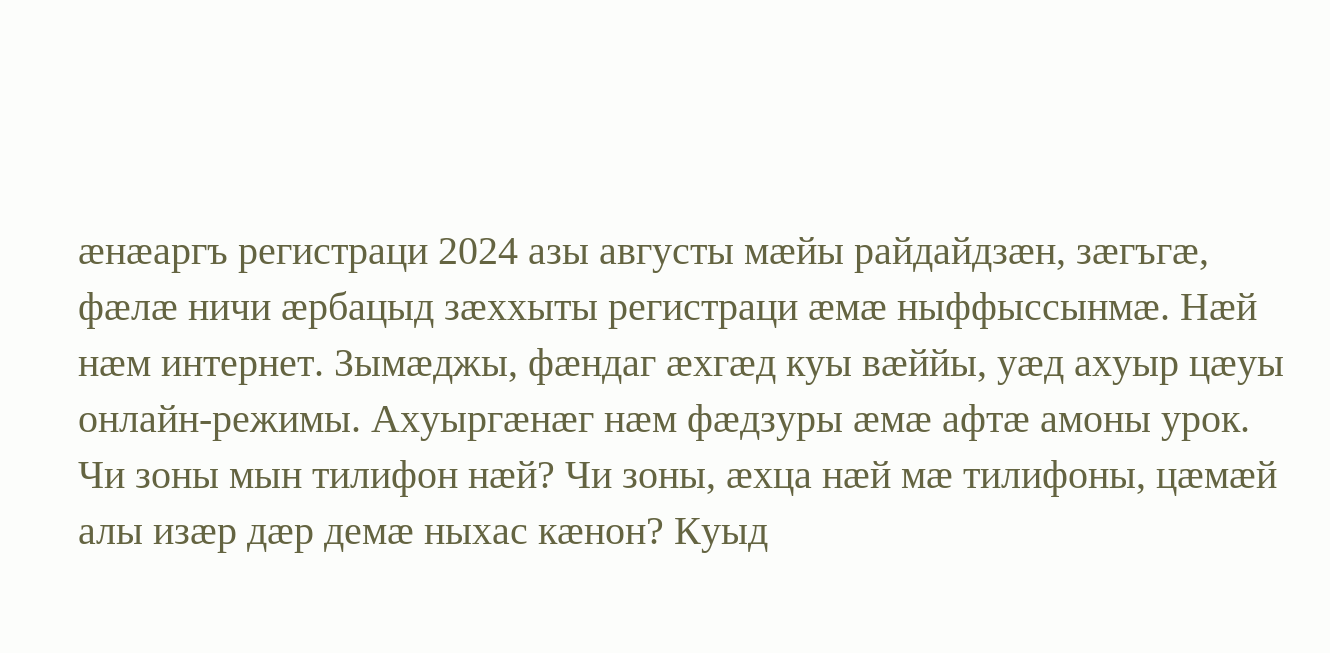æнæаргъ регистраци 2024 азы августы мæйы райдайдзæн, зæгъгæ, фæлæ ничи æрбацыд зæххыты регистраци æмæ ныффыссынмæ. Нæй нæм интернет. Зымæджы, фæндаг æхгæд куы вæййы, уæд ахуыр цæуы онлайн-режимы. Ахуыргæнæг нæм фæдзуры æмæ афтæ амоны урок. Чи зоны мын тилифон нæй? Чи зоны, æхца нæй мæ тилифоны, цæмæй алы изæр дæр демæ ныхас кæнон? Куыд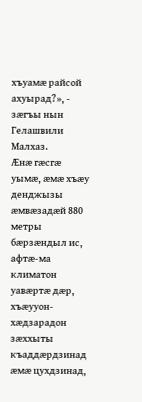хъуамæ райсой ахуырад?», - зæгъы нын Гелашвили Малхаз.
Æнæ гæсгæ уымæ, æмæ хъæу денджызы æмвæзадæй 880 метры бæрзæндыл ис, афтæ-ма климатон уавæртæ дæр, хъæууон-хæдзарадон зæххыты къаддæрдзинад æмæ цухдзинад,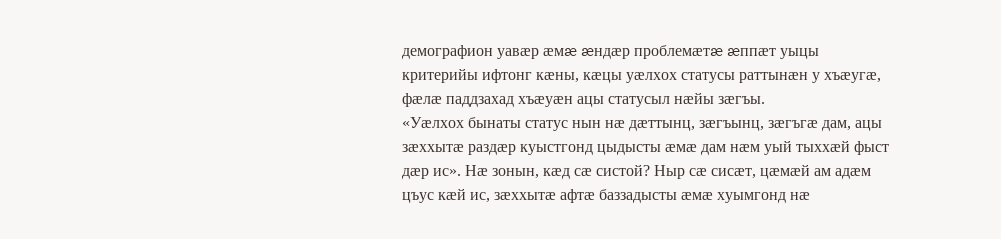демографион уавæр æмæ æндæр проблемæтæ æппæт уыцы критерийы ифтонг кæны, кæцы уæлхох статусы раттынæн у хъæугæ, фæлæ паддзахад хъæуæн ацы статусыл нæйы зæгъы.
«Уæлхох бынаты статус нын нæ дæттынц, зæгъынц, зæгъгæ дам, ацы зæххытæ раздæр куыстгонд цыдысты æмæ дам нæм уый тыххæй фыст дæр ис». Нæ зонын, кæд сæ систой? Ныр сæ сисæт, цæмæй ам адæм цъус кæй ис, зæххытæ афтæ баззадысты æмæ хуымгонд нæ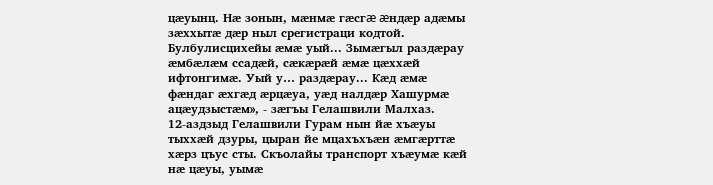цæуынц. Нæ зонын, мæнмæ гæсгæ æндæр адæмы зæххытæ дæр ныл срегистраци кодтой. Булбулисцихейы æмæ уый... Зымæгыл раздæрау æмбæлæм ссадæй, сæкæрæй æмæ цæххæй ифтонгимæ. Уый у… раздæрау... Кæд æмæ фæндаг æхгæд æрцæуа, уæд налдæр Хашурмæ ацæудзыстæм», - зæгъы Гелашвили Малхаз.
12-аздзыд Гелашвили Гурам нын йæ хъæуы тыххæй дзуры, цыран йе мцахъхъæн æмгæрттæ хæрз цъус сты. Скъолайы транспорт хъæумæ кæй нæ цæуы, уымæ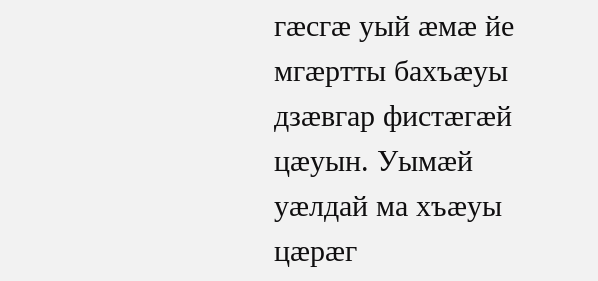гæсгæ уый æмæ йе мгæртты бахъæуы дзæвгар фистæгæй цæуын. Уымæй уæлдай ма хъæуы цæрæг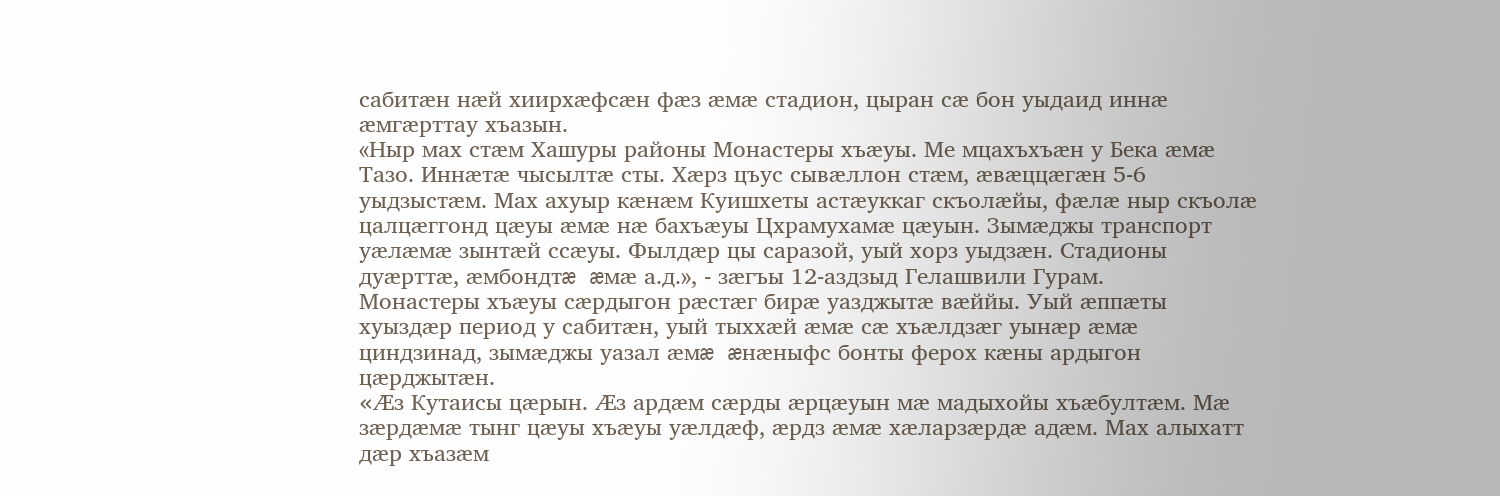сабитæн нæй хиирхæфсæн фæз æмæ стадион, цыран сæ бон уыдаид иннæ æмгæрттау хъазын.
«Ныр мах стæм Хашуры районы Монастеры хъæуы. Ме мцахъхъæн у Бека æмæ Тазо. Иннæтæ чысылтæ сты. Хæрз цъус сывæллон стæм, æвæццæгæн 5-6 уыдзыстæм. Мах ахуыр кæнæм Куишхеты астæуккаг скъолæйы, фæлæ ныр скъолæ цалцæггонд цæуы æмæ нæ бахъæуы Цхрамухамæ цæуын. Зымæджы транспорт уæлæмæ зынтæй ссæуы. Фылдæр цы саразой, уый хорз уыдзæн. Стадионы дуæрттæ, æмбондтæ æмæ а.д.», - зæгъы 12-аздзыд Гелашвили Гурам.
Монастеры хъæуы сæрдыгон рæстæг бирæ уазджытæ вæййы. Уый æппæты хуыздæр период у сабитæн, уый тыххæй æмæ сæ хъæлдзæг уынæр æмæ циндзинад, зымæджы уазал æмæ æнæныфс бонты ферох кæны ардыгон цæрджытæн.
«Æз Кутаисы цæрын. Æз ардæм сæрды æрцæуын мæ мадыхойы хъæбултæм. Мæ зæрдæмæ тынг цæуы хъæуы уæлдæф, æрдз æмæ хæларзæрдæ адæм. Мах алыхатт дæр хъазæм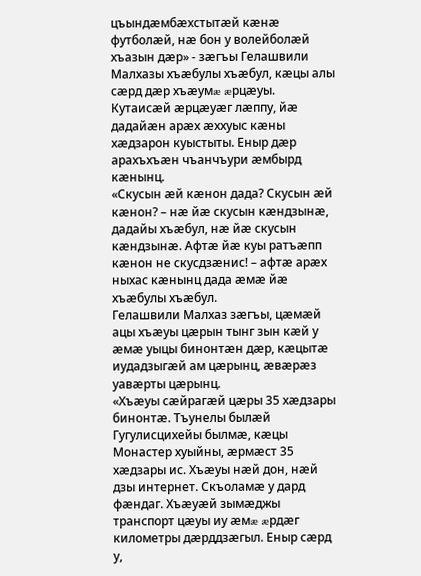цъындæмбæхстытæй кæнæ футболæй, нæ бон у волейболæй хъазын дæр» - зæгъы Гелашвили Малхазы хъæбулы хъæбул, кæцы алы сæрд дæр хъæумæ æрцæуы. Кутаисæй æрцæуæг лæппу, йæ дадайæн арæх æххуыс кæны хæдзарон куыстыты. Еныр дæр арахъхъæн чъанчъури æмбырд кæнынц.
«Скусын æй кæнон дада? Скусын æй кæнон? – нæ йæ скусын кæндзынæ, дадайы хъæбул, нæ йæ скусын кæндзынæ. Афтæ йæ куы ратъæпп кæнон не скусдзæнис! – афтæ арæх ныхас кæнынц дада æмæ йæ хъæбулы хъæбул.
Гелашвили Малхаз зæгъы, цæмæй ацы хъæуы цæрын тынг зын кæй у æмæ уыцы бинонтæн дæр, кæцытæ иудадзыгæй ам цæрынц, æвæрæз уавæрты цæрынц.
«Хъæуы сæйрагæй цæры 35 хæдзары бинонтæ. Тъунелы былæй Гугулисцихейы былмæ, кæцы Монастер хуыйны, æрмæст 35 хæдзары ис. Хъæуы нæй дон, нæй дзы интернет. Скъоламæ у дард фæндаг. Хъæуæй зымæджы транспорт цæуы иу æмæ æрдæг километры дæрддзæгыл. Еныр сæрд у,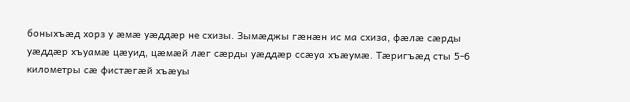боныхъæд хорз у æмæ уæддæр не схизы. Зымæджы гæнæн ис ма схиза, фæлæ сæрды уæддæр хъуамæ цæуид, цæмæй лæг сæрды уæддæр ссæуа хъæумæ. Тæригъæд сты 5-6 километры сæ фистæгæй хъæуы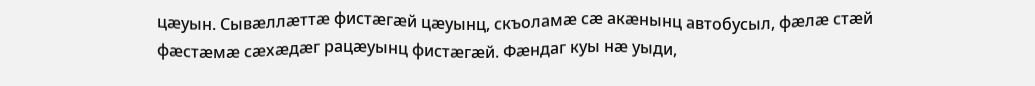цæуын. Сывæллæттæ фистæгæй цæуынц, скъоламæ сæ акæнынц автобусыл, фæлæ стæй фæстæмæ сæхæдæг рацæуынц фистæгæй. Фæндаг куы нæ уыди,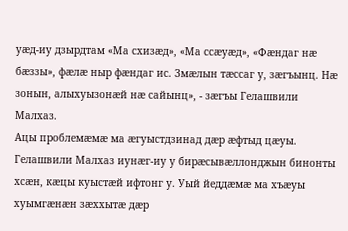уæд-иу дзырдтам «Ма схизæд», «Ма ссæуæд», «Фæндаг нæ бæззы», фæлæ ныр фæндаг ис. Змæлын тæссаг у, зæгъынц. Нæ зонын, алыхуызонæй нæ сайынц», - зæгъы Гелашвили Малхаз.
Ацы проблемæмæ ма æгуыстдзинад дæр æфтыд цæуы. Гелашвили Малхаз иунæг-иу у бирæсывæллонджын бинонты хсæн, кæцы куыстæй ифтонг у. Уый йеддæмæ ма хъæуы хуымгæнæн зæххытæ дæр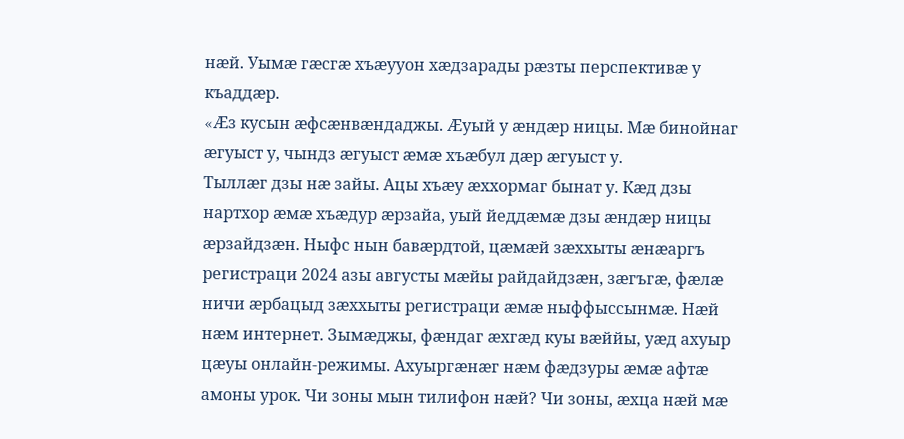нæй. Уымæ гæсгæ хъæууон хæдзарады рæзты перспективæ у къаддæр.
«Æз кусын æфсæнвæндаджы. Æуый у æндæр ницы. Мæ бинойнаг æгуыст у, чындз æгуыст æмæ хъæбул дæр æгуыст у.
Тыллæг дзы нæ зайы. Ацы хъæу æххормаг бынат у. Кæд дзы нартхор æмæ хъæдур æрзайа, уый йеддæмæ дзы æндæр ницы æрзайдзæн. Ныфс нын бавæрдтой, цæмæй зæххыты æнæаргъ регистраци 2024 азы августы мæйы райдайдзæн, зæгъгæ, фæлæ ничи æрбацыд зæххыты регистраци æмæ ныффыссынмæ. Нæй нæм интернет. Зымæджы, фæндаг æхгæд куы вæййы, уæд ахуыр цæуы онлайн-режимы. Ахуыргæнæг нæм фæдзуры æмæ афтæ амоны урок. Чи зоны мын тилифон нæй? Чи зоны, æхца нæй мæ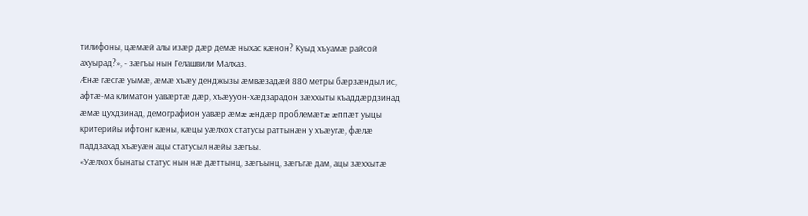тилифоны, цæмæй алы изæр дæр демæ ныхас кæнон? Куыд хъуамæ райсой ахуырад?», - зæгъы нын Гелашвили Малхаз.
Æнæ гæсгæ уымæ, æмæ хъæу денджызы æмвæзадæй 880 метры бæрзæндыл ис, афтæ-ма климатон уавæртæ дæр, хъæууон-хæдзарадон зæххыты къаддæрдзинад æмæ цухдзинад, демографион уавæр æмæ æндæр проблемæтæ æппæт уыцы критерийы ифтонг кæны, кæцы уæлхох статусы раттынæн у хъæугæ, фæлæ паддзахад хъæуæн ацы статусыл нæйы зæгъы.
«Уæлхох бынаты статус нын нæ дæттынц, зæгъынц, зæгъгæ дам, ацы зæххытæ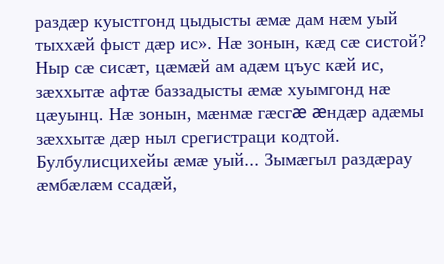раздæр куыстгонд цыдысты æмæ дам нæм уый тыххæй фыст дæр ис». Нæ зонын, кæд сæ систой? Ныр сæ сисæт, цæмæй ам адæм цъус кæй ис, зæххытæ афтæ баззадысты æмæ хуымгонд нæ цæуынц. Нæ зонын, мæнмæ гæсгæ æндæр адæмы зæххытæ дæр ныл срегистраци кодтой. Булбулисцихейы æмæ уый... Зымæгыл раздæрау æмбæлæм ссадæй,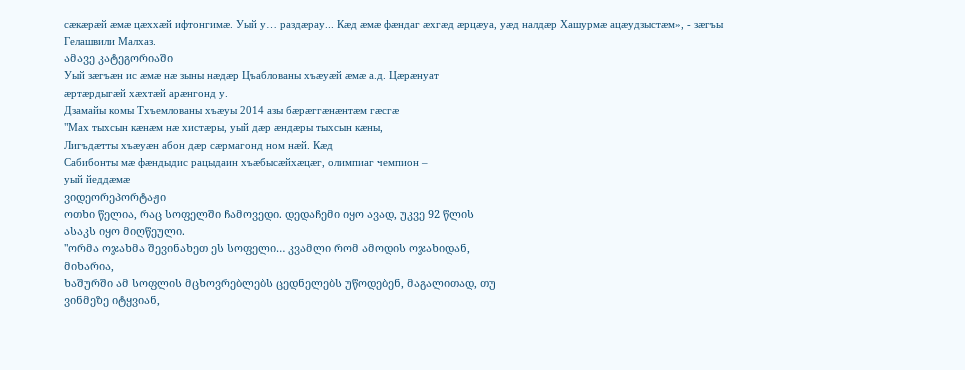сæкæрæй æмæ цæххæй ифтонгимæ. Уый у… раздæрау... Кæд æмæ фæндаг æхгæд æрцæуа, уæд налдæр Хашурмæ ацæудзыстæм», - зæгъы Гелашвили Малхаз.
ამავე კატეგორიაში
Уый зæгъæн ис æмæ нæ зыны нæдæр Цъаблованы хъæуæй æмæ а.д. Цæрæнуат
æртæрдыгæй хæхтæй арæнгонд у.
Дзамайы комы Тхъемлованы хъæуы 2014 азы бæрæггæнæнтæм гæсгæ
"Мах тыхсын кæнæм нæ хистæры, уый дæр æндæры тыхсын кæны,
Лигъдæтты хъæуæн абон дæр сæрмагонд ном нæй. Кæд
Сабибонты мæ фæндыдис рацыдаин хъæбысæйхæцæг, олимпиаг чемпион –
уый йеддæмæ
ვიდეორეპორტაჟი
ოთხი წელია, რაც სოფელში ჩამოვედი. დედაჩემი იყო ავად, უკვე 92 წლის
ასაკს იყო მიღწეული.
"ორმა ოჯახმა შევინახეთ ეს სოფელი… კვამლი რომ ამოდის ოჯახიდან,
მიხარია,
ხაშურში ამ სოფლის მცხოვრებლებს ცედნელებს უწოდებენ, მაგალითად, თუ
ვინმეზე იტყვიან,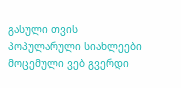გასული თვის პოპულარული სიახლეები
მოცემული ვებ გვერდი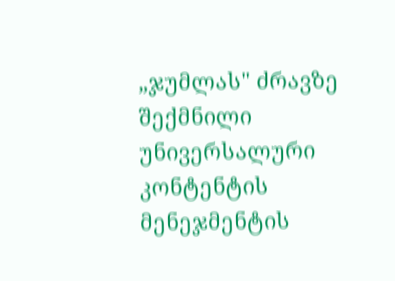„ჯუმლას" ძრავზე შექმნილი უნივერსალური კონტენტის მენეჯმენტის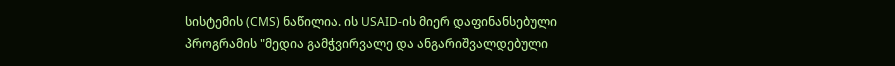სისტემის (CMS) ნაწილია. ის USAID-ის მიერ დაფინანსებული პროგრამის "მედია გამჭვირვალე და ანგარიშვალდებული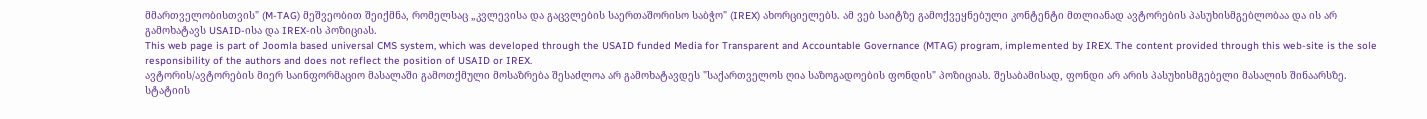მმართველობისთვის" (M-TAG) მეშვეობით შეიქმნა, რომელსაც „კვლევისა და გაცვლების საერთაშორისო საბჭო" (IREX) ახორციელებს. ამ ვებ საიტზე გამოქვეყნებული კონტენტი მთლიანად ავტორების პასუხისმგებლობაა და ის არ გამოხატავს USAID-ისა და IREX-ის პოზიციას.
This web page is part of Joomla based universal CMS system, which was developed through the USAID funded Media for Transparent and Accountable Governance (MTAG) program, implemented by IREX. The content provided through this web-site is the sole responsibility of the authors and does not reflect the position of USAID or IREX.
ავტორის/ავტორების მიერ საინფორმაციო მასალაში გამოთქმული მოსაზრება შესაძლოა არ გამოხატავდეს "საქართველოს ღია საზოგადოების ფონდის" პოზიციას. შესაბამისად, ფონდი არ არის პასუხისმგებელი მასალის შინაარსზე.
სტატიის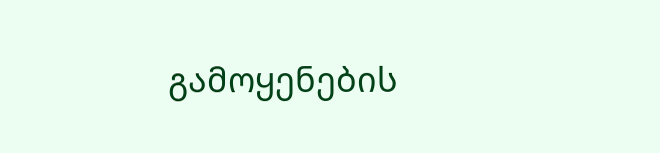გამოყენების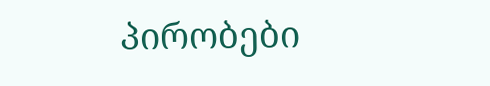პირობები